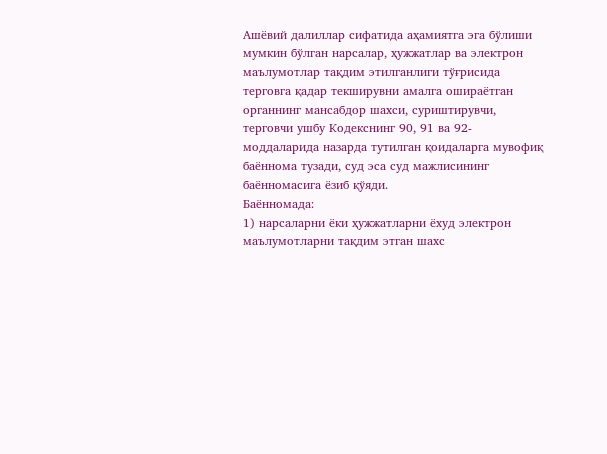Ашёвий далиллар сифатида аҳамиятга эга бўлиши мумкин бўлган нарсалар, ҳужжатлар ва электрон маълумотлар тақдим этилганлиги тўғрисида терговга қадар текширувни амалга ошираётган органнинг мансабдор шахси, суриштирувчи, терговчи ушбу Кодекснинг 90, 91 ва 92-моддаларида назарда тутилган қоидаларга мувофиқ баённома тузади, суд эса суд мажлисининг баённомасига ёзиб қўяди.
Баённомада:
1) нарсаларни ёки ҳужжатларни ёхуд электрон маълумотларни тақдим этган шахс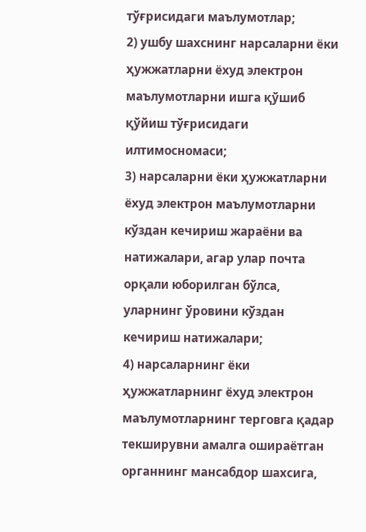тўғрисидаги маълумотлар;
2) ушбу шахснинг нарсаларни ёки ҳужжатларни ёхуд электрон маълумотларни ишга қўшиб қўйиш тўғрисидаги илтимосномаси;
3) нарсаларни ёки ҳужжатларни ёхуд электрон маълумотларни кўздан кечириш жараёни ва натижалари, агар улар почта орқали юборилган бўлса, уларнинг ўровини кўздан кечириш натижалари;
4) нарсаларнинг ёки ҳужжатларнинг ёхуд электрон маълумотларнинг терговга қадар текширувни амалга ошираётган органнинг мансабдор шахсига,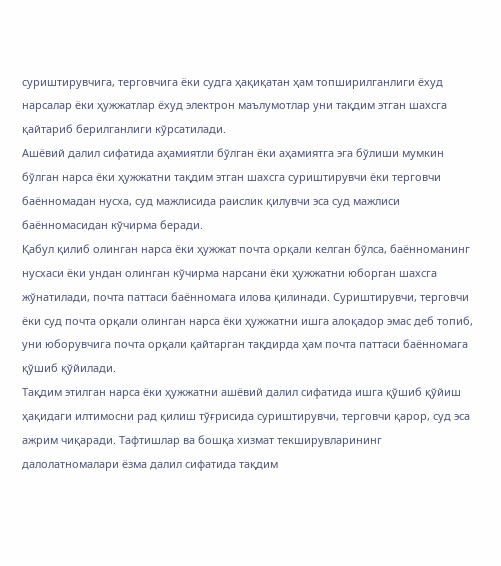суриштирувчига, терговчига ёки судга ҳақиқатан ҳам топширилганлиги ёхуд нарсалар ёки ҳужжатлар ёхуд электрон маълумотлар уни тақдим этган шахсга қайтариб берилганлиги кўрсатилади.
Ашёвий далил сифатида аҳамиятли бўлган ёки аҳамиятга эга бўлиши мумкин бўлган нарса ёки ҳужжатни тақдим этган шахсга суриштирувчи ёки терговчи баённомадан нусха, суд мажлисида раислик қилувчи эса суд мажлиси баённомасидан кўчирма беради.
Қабул қилиб олинган нарса ёки ҳужжат почта орқали келган бўлса, баённоманинг нусхаси ёки ундан олинган кўчирма нарсани ёки ҳужжатни юборган шахсга жўнатилади, почта паттаси баённомага илова қилинади. Суриштирувчи, терговчи ёки суд почта орқали олинган нарса ёки ҳужжатни ишга алоқадор эмас деб топиб, уни юборувчига почта орқали қайтарган тақдирда ҳам почта паттаси баённомага қўшиб қўйилади.
Тақдим этилган нарса ёки ҳужжатни ашёвий далил сифатида ишга қўшиб қўйиш ҳақидаги илтимосни рад қилиш тўғрисида суриштирувчи, терговчи қарор, суд эса ажрим чиқаради. Тафтишлар ва бошқа хизмат текширувларининг далолатномалари ёзма далил сифатида тақдим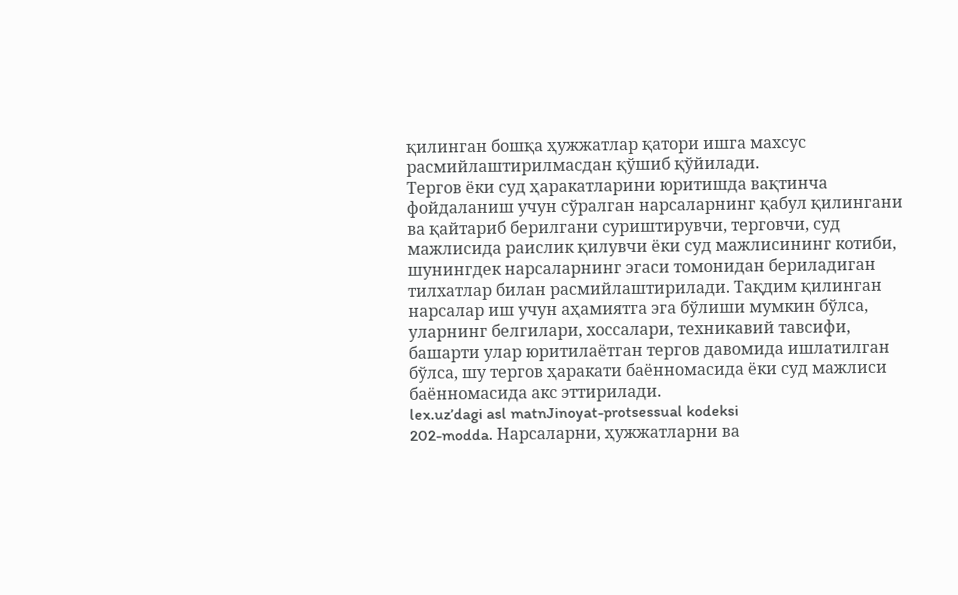қилинган бошқа ҳужжатлар қатори ишга махсус расмийлаштирилмасдан қўшиб қўйилади.
Тергов ёки суд ҳаракатларини юритишда вақтинча фойдаланиш учун сўралган нарсаларнинг қабул қилингани ва қайтариб берилгани суриштирувчи, терговчи, суд мажлисида раислик қилувчи ёки суд мажлисининг котиби, шунингдек нарсаларнинг эгаси томонидан бериладиган тилхатлар билан расмийлаштирилади. Тақдим қилинган нарсалар иш учун аҳамиятга эга бўлиши мумкин бўлса, уларнинг белгилари, хоссалари, техникавий тавсифи, башарти улар юритилаётган тергов давомида ишлатилган бўлса, шу тергов ҳаракати баённомасида ёки суд мажлиси баённомасида акс эттирилади.
lex.uz’dagi asl matnJinoyat-protsessual kodeksi
202-modda. Нарсаларни, ҳужжатларни ва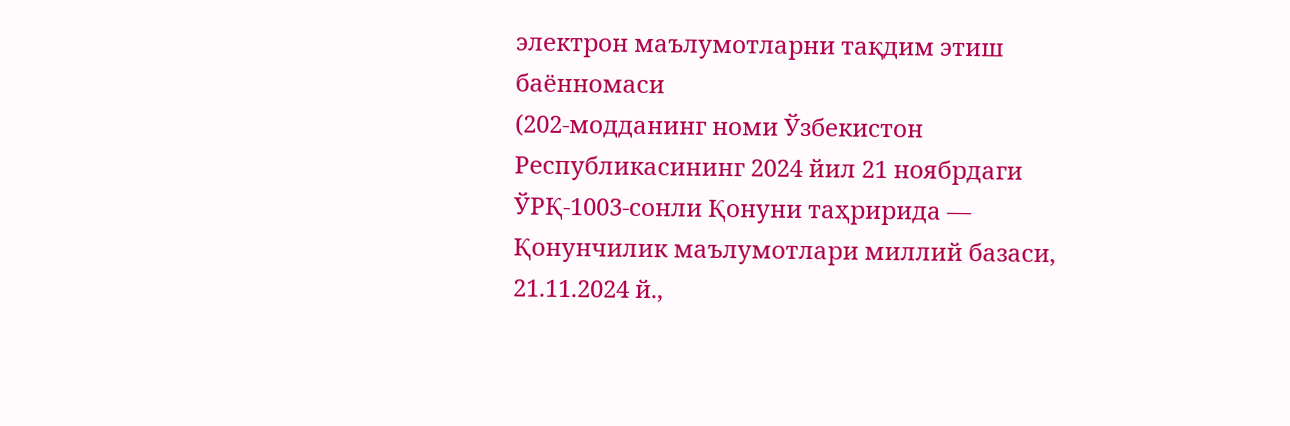электрон маълумотларни тақдим этиш баённомаси
(202-модданинг номи Ўзбекистон Республикасининг 2024 йил 21 ноябрдаги ЎРҚ-1003-сонли Қонуни таҳририда — Қонунчилик маълумотлари миллий базаси, 21.11.2024 й.,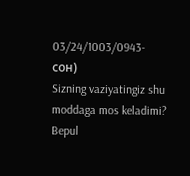03/24/1003/0943-сон)
Sizning vaziyatingiz shu moddaga mos keladimi?
Bepul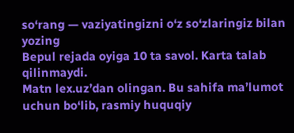so‘rang — vaziyatingizni o‘z so‘zlaringiz bilan yozing
Bepul rejada oyiga 10 ta savol. Karta talab qilinmaydi.
Matn lex.uz’dan olingan. Bu sahifa ma’lumot uchun bo‘lib, rasmiy huquqiy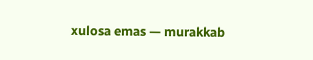xulosa emas — murakkab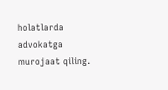holatlarda advokatga murojaat qiling.